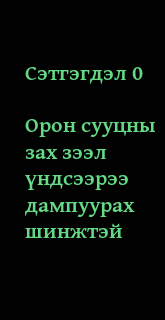Сэтгэгдэл 0

Орон сууцны зах зээл үндсээрээ дампуурах шинжтэй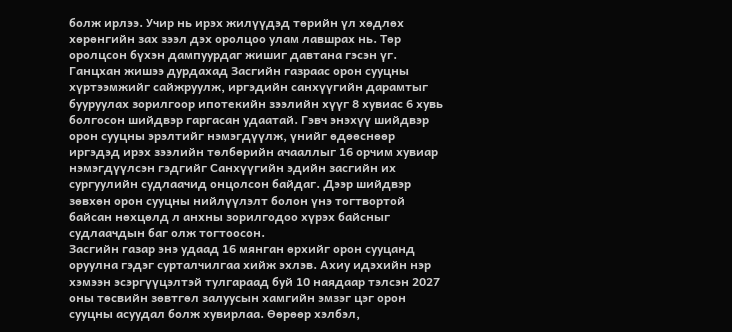болж ирлээ. Учир нь ирэх жилүүдэд төрийн үл хөдлөх хөрөнгийн зах зээл дэх оролцоо улам лавшрах нь. Төр оролцсон бүхэн дампуурдаг жишиг давтана гэсэн үг. Ганцхан жишээ дурдахад Засгийн газраас орон сууцны хүртээмжийг сайжруулж, иргэдийн санхүүгийн дарамтыг бууруулах зорилгоор ипотекийн зээлийн хүүг 8 хувиас 6 хувь болгосон шийдвэр гаргасан удаатай. Гэвч энэхүү шийдвэр орон сууцны эрэлтийг нэмэгдүүлж, үнийг өдөөснөөр иргэдэд ирэх зээлийн төлбөрийн ачааллыг 16 орчим хувиар нэмэгдүүлсэн гэдгийг Санхүүгийн эдийн засгийн их сургуулийн судлаачид онцолсон байдаг. Дээр шийдвэр зөвхөн орон сууцны нийлүүлэлт болон үнэ тогтвортой байсан нөхцөлд л анхны зорилгодоо хүрэх байсныг судлаачдын баг олж тогтоосон.
Засгийн газар энэ удаад 16 мянган өрхийг орон сууцанд оруулна гэдэг сурталчилгаа хийж эхлэв. Ахиу идэхийн нэр хэмээн эсэргүүцэлтэй тулгараад буй 10 наядаар тэлсэн 2027 оны төсвийн зөвтгөл залуусын хамгийн эмзэг цэг орон сууцны асуудал болж хувирлаа. Өөрөөр хэлбэл,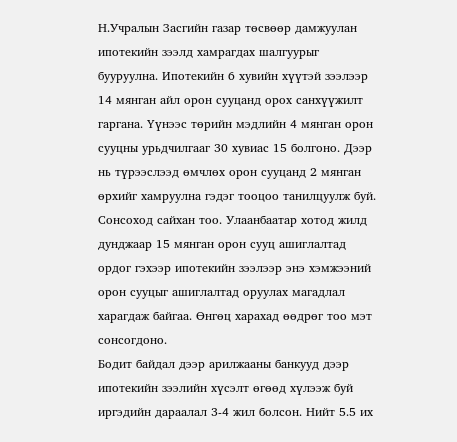Н.Учралын Засгийн газар төсвөөр дамжуулан ипотекийн зээлд хамрагдах шалгуурыг бууруулна. Ипотекийн 6 хувийн хүүтэй зээлээр 14 мянган айл орон сууцанд орох санхүүжилт гаргана. Үүнээс төрийн мэдлийн 4 мянган орон сууцны урьдчилгааг 30 хувиас 15 болгоно. Дээр нь түрээслээд өмчлөх орон сууцанд 2 мянган өрхийг хамруулна гэдэг тооцоо танилцуулж буй. Сонсоход сайхан тоо. Улаанбаатар хотод жилд дунджаар 15 мянган орон сууц ашиглалтад ордог гэхээр ипотекийн зээлээр энэ хэмжээний орон сууцыг ашиглалтад оруулах магадлал харагдаж байгаа. Өнгөц харахад өөдрөг тоо мэт сонсогдоно.
Бодит байдал дээр арилжааны банкууд дээр ипотекийн зээлийн хүсэлт өгөөд хүлээж буй иргэдийн дараалал 3-4 жил болсон. Нийт 5.5 их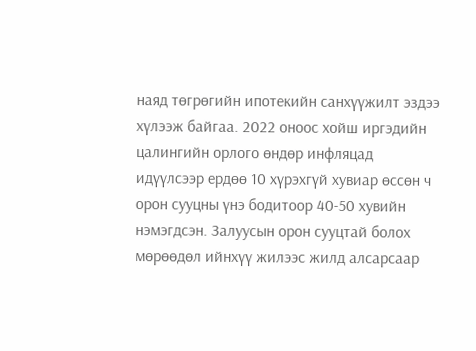наяд төгрөгийн ипотекийн санхүүжилт эздээ хүлээж байгаа. 2022 оноос хойш иргэдийн цалингийн орлого өндөр инфляцад идүүлсээр ердөө 10 хүрэхгүй хувиар өссөн ч орон сууцны үнэ бодитоор 40-50 хувийн нэмэгдсэн. Залуусын орон сууцтай болох мөрөөдөл ийнхүү жилээс жилд алсарсаар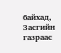байхад, Засгийн газраас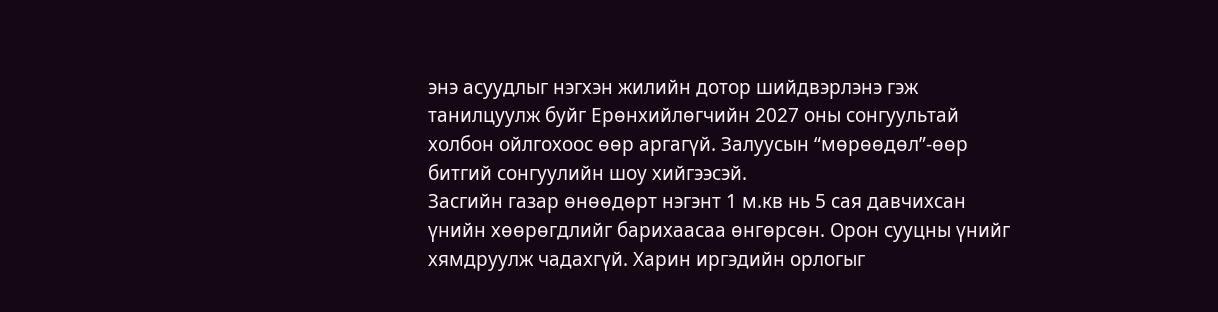энэ асуудлыг нэгхэн жилийн дотор шийдвэрлэнэ гэж танилцуулж буйг Ерөнхийлөгчийн 2027 оны сонгуультай холбон ойлгохоос өөр аргагүй. Залуусын “мөрөөдөл”-өөр битгий сонгуулийн шоу хийгээсэй.
Засгийн газар өнөөдөрт нэгэнт 1 м.кв нь 5 сая давчихсан үнийн хөөрөгдлийг барихаасаа өнгөрсөн. Орон сууцны үнийг хямдруулж чадахгүй. Харин иргэдийн орлогыг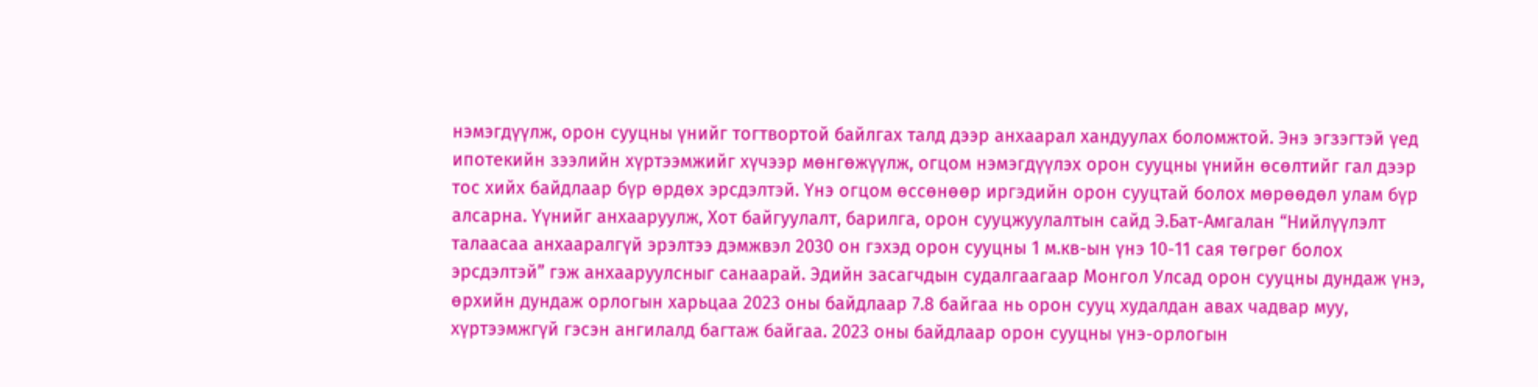нэмэгдүүлж, орон сууцны үнийг тогтвортой байлгах талд дээр анхаарал хандуулах боломжтой. Энэ эгзэгтэй үед ипотекийн зээлийн хүртээмжийг хүчээр мөнгөжүүлж, огцом нэмэгдүүлэх орон сууцны үнийн өсөлтийг гал дээр тос хийх байдлаар бүр өрдөх эрсдэлтэй. Үнэ огцом өссөнөөр иргэдийн орон сууцтай болох мөрөөдөл улам бүр алсарна. Үүнийг анхааруулж, Хот байгуулалт, барилга, орон сууцжуулалтын сайд Э.Бат-Амгалан “Нийлүүлэлт талаасаа анхааралгүй эрэлтээ дэмжвэл 2030 он гэхэд орон сууцны 1 м.кв-ын үнэ 10-11 сая төгрөг болох эрсдэлтэй” гэж анхааруулсныг санаарай. Эдийн засагчдын судалгаагаар Монгол Улсад орон сууцны дундаж үнэ, өрхийн дундаж орлогын харьцаа 2023 оны байдлаар 7.8 байгаа нь орон сууц худалдан авах чадвар муу, хүртээмжгүй гэсэн ангилалд багтаж байгаа. 2023 оны байдлаар орон сууцны үнэ-орлогын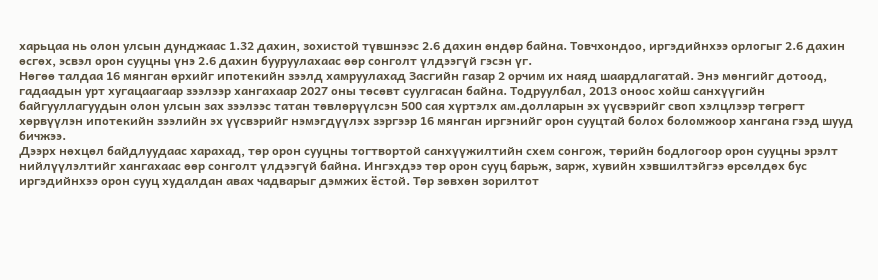харьцаа нь олон улсын дунджаас 1.32 дахин, зохистой түвшнээс 2.6 дахин өндөр байна. Товчхондоо, иргэдийнхээ орлогыг 2.6 дахин өсгөх, эсвэл орон сууцны үнэ 2.6 дахин бууруулахаас өөр сонголт үлдээгүй гэсэн үг.
Нөгөө талдаа 16 мянган өрхийг ипотекийн зээлд хамруулахад Засгийн газар 2 орчим их наяд шаардлагатай. Энэ мөнгийг дотоод, гадаадын урт хугацаагаар зээлээр хангахаар 2027 оны төсөвт суулгасан байна. Тодруулбал, 2013 оноос хойш санхүүгийн байгууллагуудын олон улсын зах зээлээс татан төвлөрүүлсэн 500 сая хүртэлх ам.долларын эх үүсвэрийг своп хэлцлээр төгрөгт хөрвүүлэн ипотекийн зээлийн эх үүсвэрийг нэмэгдүүлэх зэргээр 16 мянган иргэнийг орон сууцтай болох боломжоор хангана гээд шууд бичжээ.
Дээрх нөхцөл байдлуудаас харахад, төр орон сууцны тогтвортой санхүүжилтийн схем сонгож, төрийн бодлогоор орон сууцны эрэлт нийлүүлэлтийг хангахаас өөр сонголт үлдээгүй байна. Ингэхдээ төр орон сууц барьж, зарж, хувийн хэвшилтэйгээ өрсөлдөх бус иргэдийнхээ орон сууц худалдан авах чадварыг дэмжих ёстой. Төр зөвхөн зорилтот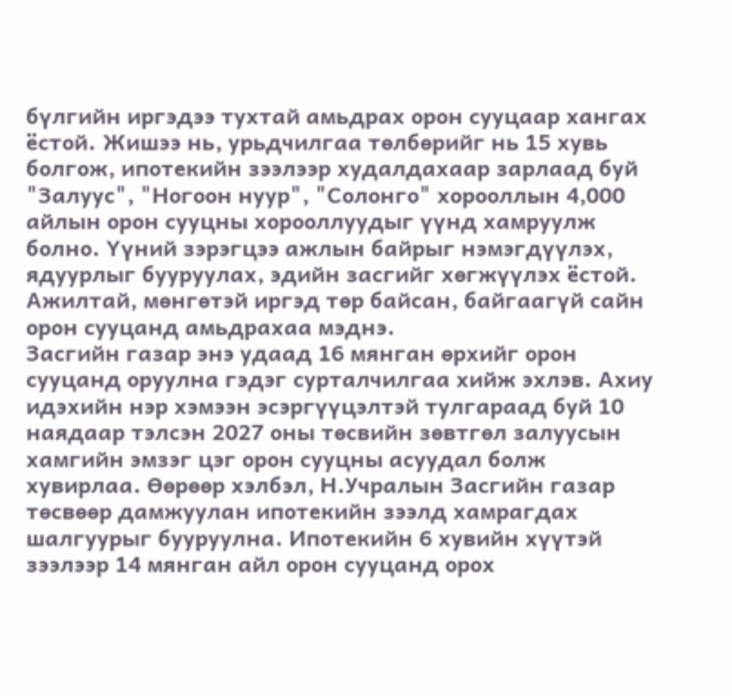бүлгийн иргэдээ тухтай амьдрах орон сууцаар хангах ёстой. Жишээ нь, урьдчилгаа төлбөрийг нь 15 хувь болгож, ипотекийн зээлээр худалдахаар зарлаад буй "Залуус", "Ногоон нуур", "Солонго" хорооллын 4,000 айлын орон сууцны хорооллуудыг үүнд хамруулж болно. Үүний зэрэгцээ ажлын байрыг нэмэгдүүлэх, ядуурлыг бууруулах, эдийн засгийг хөгжүүлэх ёстой. Ажилтай, мөнгөтэй иргэд төр байсан, байгаагүй сайн орон сууцанд амьдрахаа мэднэ.
Засгийн газар энэ удаад 16 мянган өрхийг орон сууцанд оруулна гэдэг сурталчилгаа хийж эхлэв. Ахиу идэхийн нэр хэмээн эсэргүүцэлтэй тулгараад буй 10 наядаар тэлсэн 2027 оны төсвийн зөвтгөл залуусын хамгийн эмзэг цэг орон сууцны асуудал болж хувирлаа. Өөрөөр хэлбэл, Н.Учралын Засгийн газар төсвөөр дамжуулан ипотекийн зээлд хамрагдах шалгуурыг бууруулна. Ипотекийн 6 хувийн хүүтэй зээлээр 14 мянган айл орон сууцанд орох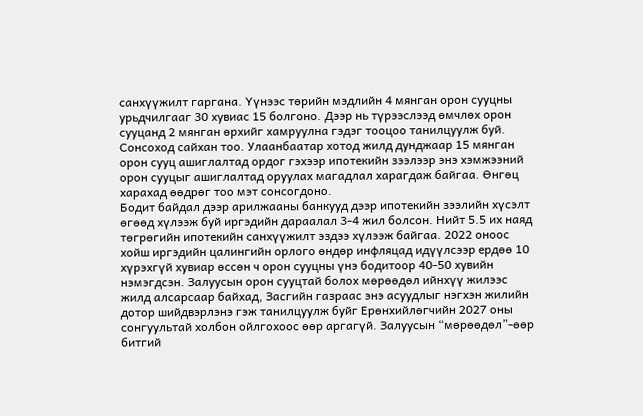санхүүжилт гаргана. Үүнээс төрийн мэдлийн 4 мянган орон сууцны урьдчилгааг 30 хувиас 15 болгоно. Дээр нь түрээслээд өмчлөх орон сууцанд 2 мянган өрхийг хамруулна гэдэг тооцоо танилцуулж буй. Сонсоход сайхан тоо. Улаанбаатар хотод жилд дунджаар 15 мянган орон сууц ашиглалтад ордог гэхээр ипотекийн зээлээр энэ хэмжээний орон сууцыг ашиглалтад оруулах магадлал харагдаж байгаа. Өнгөц харахад өөдрөг тоо мэт сонсогдоно.
Бодит байдал дээр арилжааны банкууд дээр ипотекийн зээлийн хүсэлт өгөөд хүлээж буй иргэдийн дараалал 3-4 жил болсон. Нийт 5.5 их наяд төгрөгийн ипотекийн санхүүжилт эздээ хүлээж байгаа. 2022 оноос хойш иргэдийн цалингийн орлого өндөр инфляцад идүүлсээр ердөө 10 хүрэхгүй хувиар өссөн ч орон сууцны үнэ бодитоор 40-50 хувийн нэмэгдсэн. Залуусын орон сууцтай болох мөрөөдөл ийнхүү жилээс жилд алсарсаар байхад, Засгийн газраас энэ асуудлыг нэгхэн жилийн дотор шийдвэрлэнэ гэж танилцуулж буйг Ерөнхийлөгчийн 2027 оны сонгуультай холбон ойлгохоос өөр аргагүй. Залуусын “мөрөөдөл”-өөр битгий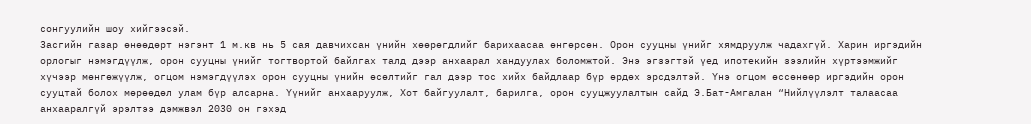сонгуулийн шоу хийгээсэй.
Засгийн газар өнөөдөрт нэгэнт 1 м.кв нь 5 сая давчихсан үнийн хөөрөгдлийг барихаасаа өнгөрсөн. Орон сууцны үнийг хямдруулж чадахгүй. Харин иргэдийн орлогыг нэмэгдүүлж, орон сууцны үнийг тогтвортой байлгах талд дээр анхаарал хандуулах боломжтой. Энэ эгзэгтэй үед ипотекийн зээлийн хүртээмжийг хүчээр мөнгөжүүлж, огцом нэмэгдүүлэх орон сууцны үнийн өсөлтийг гал дээр тос хийх байдлаар бүр өрдөх эрсдэлтэй. Үнэ огцом өссөнөөр иргэдийн орон сууцтай болох мөрөөдөл улам бүр алсарна. Үүнийг анхааруулж, Хот байгуулалт, барилга, орон сууцжуулалтын сайд Э.Бат-Амгалан “Нийлүүлэлт талаасаа анхааралгүй эрэлтээ дэмжвэл 2030 он гэхэд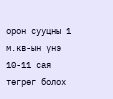орон сууцны 1 м.кв-ын үнэ 10-11 сая төгрөг болох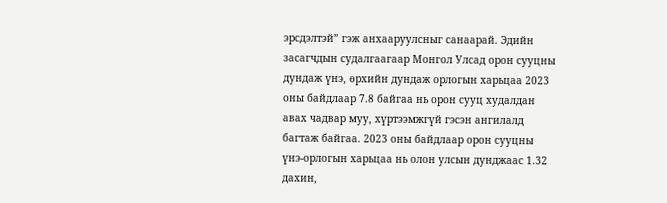эрсдэлтэй” гэж анхааруулсныг санаарай. Эдийн засагчдын судалгаагаар Монгол Улсад орон сууцны дундаж үнэ, өрхийн дундаж орлогын харьцаа 2023 оны байдлаар 7.8 байгаа нь орон сууц худалдан авах чадвар муу, хүртээмжгүй гэсэн ангилалд багтаж байгаа. 2023 оны байдлаар орон сууцны үнэ-орлогын харьцаа нь олон улсын дунджаас 1.32 дахин,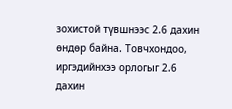зохистой түвшнээс 2.6 дахин өндөр байна. Товчхондоо, иргэдийнхээ орлогыг 2.6 дахин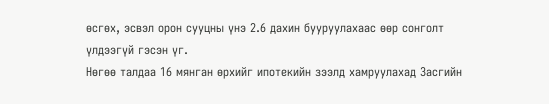өсгөх, эсвэл орон сууцны үнэ 2.6 дахин бууруулахаас өөр сонголт үлдээгүй гэсэн үг.
Нөгөө талдаа 16 мянган өрхийг ипотекийн зээлд хамруулахад Засгийн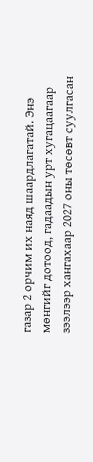газар 2 орчим их наяд шаардлагатай. Энэ мөнгийг дотоод, гадаадын урт хугацаагаар зээлээр хангахаар 2027 оны төсөвт суулгасан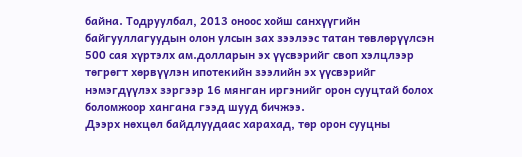байна. Тодруулбал, 2013 оноос хойш санхүүгийн байгууллагуудын олон улсын зах зээлээс татан төвлөрүүлсэн 500 сая хүртэлх ам.долларын эх үүсвэрийг своп хэлцлээр төгрөгт хөрвүүлэн ипотекийн зээлийн эх үүсвэрийг нэмэгдүүлэх зэргээр 16 мянган иргэнийг орон сууцтай болох боломжоор хангана гээд шууд бичжээ.
Дээрх нөхцөл байдлуудаас харахад, төр орон сууцны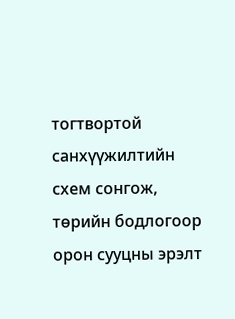тогтвортой санхүүжилтийн схем сонгож, төрийн бодлогоор орон сууцны эрэлт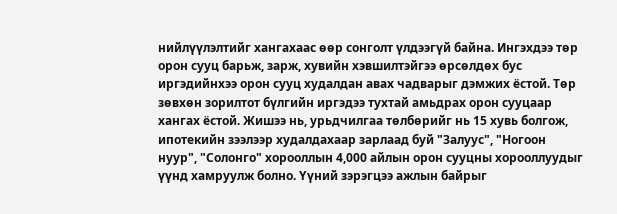нийлүүлэлтийг хангахаас өөр сонголт үлдээгүй байна. Ингэхдээ төр орон сууц барьж, зарж, хувийн хэвшилтэйгээ өрсөлдөх бус иргэдийнхээ орон сууц худалдан авах чадварыг дэмжих ёстой. Төр зөвхөн зорилтот бүлгийн иргэдээ тухтай амьдрах орон сууцаар хангах ёстой. Жишээ нь, урьдчилгаа төлбөрийг нь 15 хувь болгож, ипотекийн зээлээр худалдахаар зарлаад буй "Залуус", "Ногоон нуур", "Солонго" хорооллын 4,000 айлын орон сууцны хорооллуудыг үүнд хамруулж болно. Үүний зэрэгцээ ажлын байрыг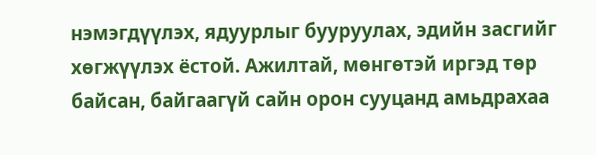нэмэгдүүлэх, ядуурлыг бууруулах, эдийн засгийг хөгжүүлэх ёстой. Ажилтай, мөнгөтэй иргэд төр байсан, байгаагүй сайн орон сууцанд амьдрахаа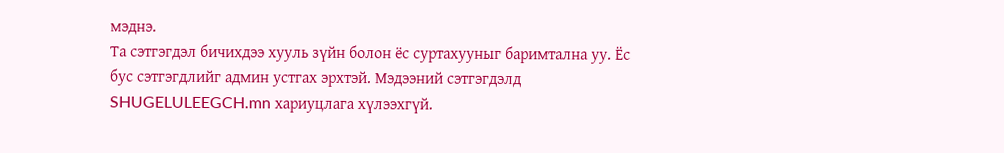мэднэ.
Та сэтгэгдэл бичихдээ хууль зүйн болон ёс суртахууныг баримтална уу. Ёс бус сэтгэгдлийг админ устгах эрхтэй. Мэдээний сэтгэгдэлд SHUGELULEEGCH.mn хариуцлага хүлээхгүй.